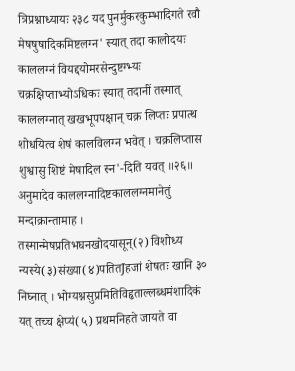त्रिप्रश्नाध्यायः २३८ यद पुनर्मुकरकुम्भादिगते रवौ मेषषुषादिकमिष्टलग्न' स्यात् तदा कालोदयः काललग्नं वियद्दयोमरसेन्दुष्टग्भ्यः चक्रक्षिप्ताभ्योऽधिकः स्यात् तदानीं तस्मात् काललग्नात् खखभूपपक्षान् चक्र लिप्तः प्रपात्थ शोधयित्व शेषं कालविलग्न भवेत् । चक्रलिप्तास शुश्वासु शिष्टं मेषादिल स्न'-दिति यवत् ॥२६॥ अनुमादेव काललग्नादिष्टकाललग्नमानेतुं मन्दाक्रान्तामाह । तस्मान्मेषप्रतिभघनखोदयासून्(२) विशोध्य न्यस्ये(३)संख्या(४)पतितJहजां शेषतः खानि ३० निघ्नात् । भोग्यश्नसुप्रमितिविहृताल्लब्धमंशादिकं यत् तच्च क्षेप्यं(५) प्रथमनिहते जायते वा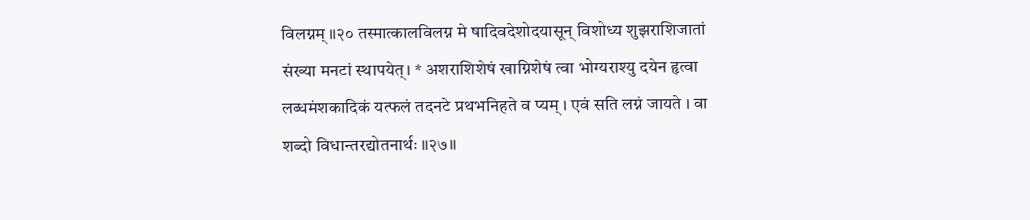विलग्नम् ॥२० तस्मात्कालविलग्न मे षादिवदेशोदयासून् विशोध्य शुझराशिजातां संख्या मनटां स्थापयेत्। * अशराशिशेषं खाग्निशेषं त्वा भोग्यराश्यु दयेन हृत्वा लब्धमंशकादिकं यत्फलं तदनटे प्रथभनिहते व प्यम् । एवं सति लग्नं जायते । वा शब्दो विधान्तरद्योतनार्थः ॥२७॥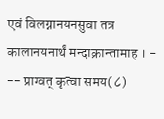एवं विलग्नानयनसुवा तत्र कालानयनार्थं मन्दाक्रान्तामाह । - -- प्राग्वत् कृत्वा समय(८)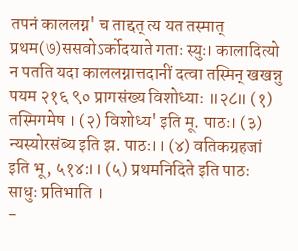तपनं काललग्न' च ताद्दत् त्य यत तस्मात् प्रथम(७)ससवोऽर्कोदयाते गताः स्युः। कालादित्यो न पतति यदा काललग्नात्तदानीं दत्वा तस्मिन् खखन्नु पयम २१६ ९० प्रागसंख्य विशोध्याः ॥२८॥ (१) तस्मिगमेष । (२) विशोध्य' इति मू. पाठः। (३) न्यस्योरसंब्य इति झ. पाठः।। (४) वतिकग्रहजां इति भू, ५१४:।। (५) प्रथमनिदिते इति पाठः साधुः प्रतिभाति ।
-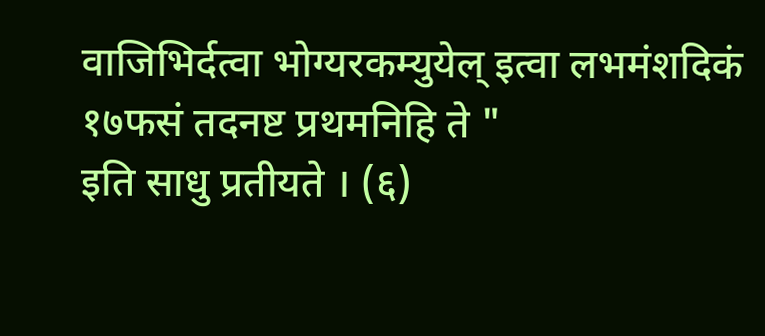वाजिभिर्दत्वा भोग्यरकम्युयेल् इत्वा लभमंशदिकं १७फसं तदनष्ट प्रथमनिहि ते "
इति साधु प्रतीयते । (६)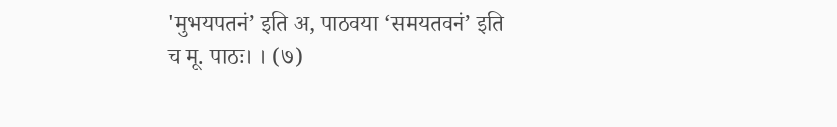'मुभयपतनं’ इति अ, पाठवया ‘समयतवनं’ इति च मू. पाठः। । (७)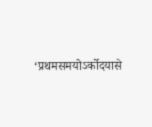‘प्रथमसमयोऽर्कोदयासे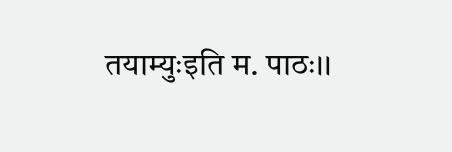तयाम्युःइति म. पाठः।।